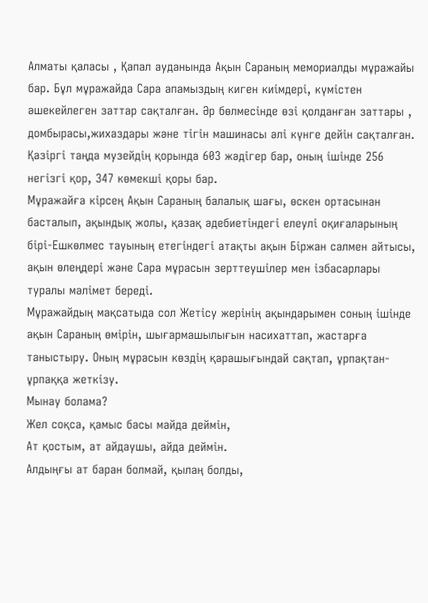Алматы қаласы , Қапал ауданында Ақын Сараның мемориалды мұражайы бар. Бұл мұражайда Сара апамыздың киген киімдері, күмістен әшекейлеген заттар сақталған. Әр бөлмесінде өзі қолданған заттары , домбырасы,жихаздары және тігін машинасы әлі күнге дейін сақталған. Қазіргі таңда музейдің қорында 603 жәдігер бар, оның ішінде 256 негізгі қор, 347 көмекші қоры бар.
Мұражайға кірсең Ақын Сараның балалық шағы, өскен ортасынан басталып, ақындық жолы, қазақ әдебиетіндегі елеулі оқиғаларының бірі-Ешкөлмес тауының етегіндегі атақты ақын Біржан салмен айтысы, ақын өлеңдері және Сара мұрасын зерттеушілер мен ізбасарлары туралы мәлімет береді.
Мұражайдың мақсатыда сол Жетісу жерінің ақындарымен соның ішінде ақын Сараның өмірін, шығармашылығын насихаттап, жастарға таныстыру. Оның мұрасын көздің қарашығындай сақтап, ұрпақтан-ұрпаққа жеткізу.
Мынау болама?
Жел соқса, қамыс басы майда деймін,
Ат қостым, ат айдаушы, айда деймін.
Алдыңғы ат баран болмай, қылаң болды,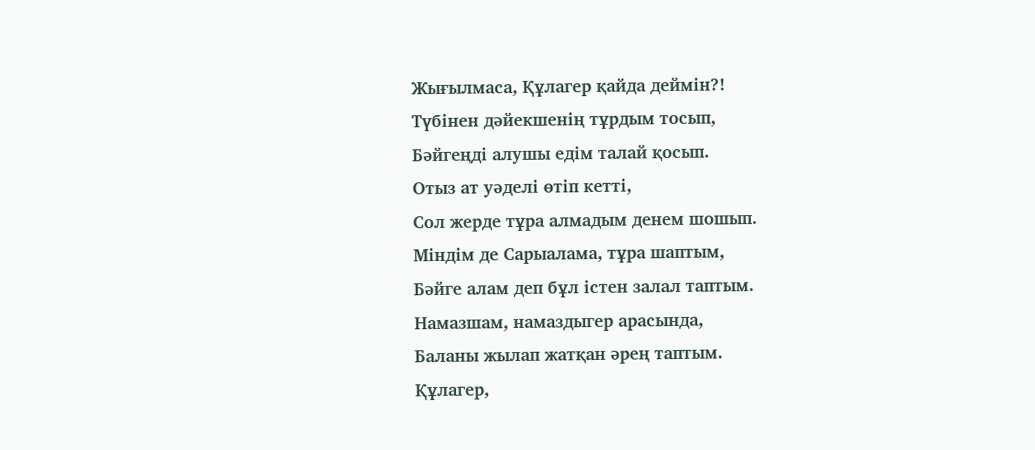Жығылмаса, Құлагер қайда деймін?!
Түбінен дəйекшенің тұрдым тосып,
Бəйгеңді алушы едім талай қосып.
Отыз ат уəделі өтіп кетті,
Сол жерде тұра алмадым денем шошып.
Міндім де Сарыалама, тұра шаптым,
Бəйге алам деп бұл істен залал таптым.
Намазшам, намаздыгер арасында,
Баланы жылап жатқан əрең таптым.
Құлагер,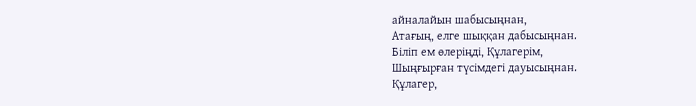айналайын шабысыңнан,
Атағың, елге шыққан дабысыңнан.
Біліп ем өлеріңді, Құлагерім,
Шыңғырған түсімдегі дауысыңнан.
Құлагер,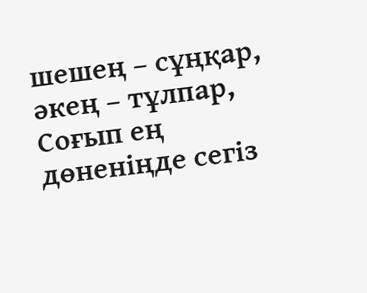шешең – сұңқар, əкең – тұлпар,
Соғып ең дөненіңде сегіз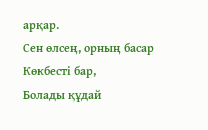арқар.
Сен өлсең, орның басар Көкбесті бар,
Болады құдай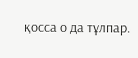қосса о да тұлпар.